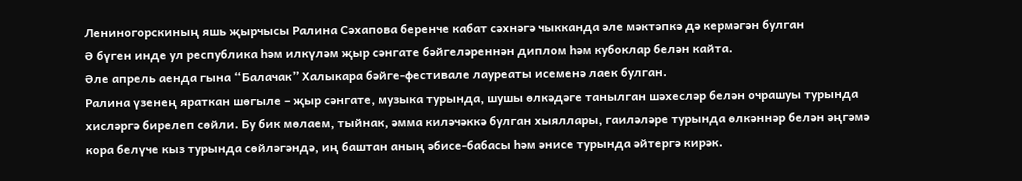Лениногорскиның яшь җырчысы Ралина Сәхапова беренче кабат сәхнәгә чыкканда әле мәктәпкә дә кермәгән булган
Ә бүген инде ул республика һәм илкүләм җыр сәнгате бәйгеләреннән диплом һәм кубоклар белән кайта.
Әле апрель аенда гына “Балачак” Халыкара бәйге-фестивале лауреаты исеменә лаек булган.
Ралина үзенең яраткан шөгыле – җыр сәнгате, музыка турында, шушы өлкәдәге танылган шәхесләр белән очрашуы турында хисләргә бирелеп сөйли. Бу бик мөлаем, тыйнак, әмма киләчәккә булган хыяллары, гаиләләре турында өлкәннәр белән әңгәмә кора белүче кыз турында сөйләгәндә, иң баштан аның әбисе-бабасы һәм әнисе турында әйтергә кирәк.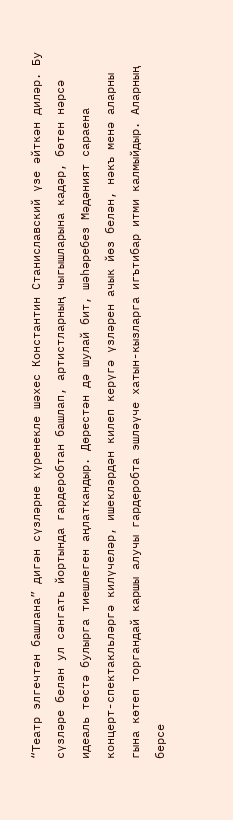“Театр элгечтән башлана” дигән сүзләрне күренекле шәхес Константин Станиславский үзе әйткән диләр. Бу сүзләре белән ул сәнгать йортында гардеробтан башлап, артистларның чыгышларына кадәр, бөтен нәрсә идеаль төстә булырга тиешлеген аңлаткандыр. Дөрестән дә шулай бит, шәһәребез Мәдәният сараена концерт-спектакльләргә килүчеләр, ишекләрдән килеп керүгә үзләрен ачык йөз белән, нәкъ менә аларны гына көтеп торгандай каршы алучы гардеробта эшләүче хатын-кызларга игътибар итми калмыйдыр. Аларның берсе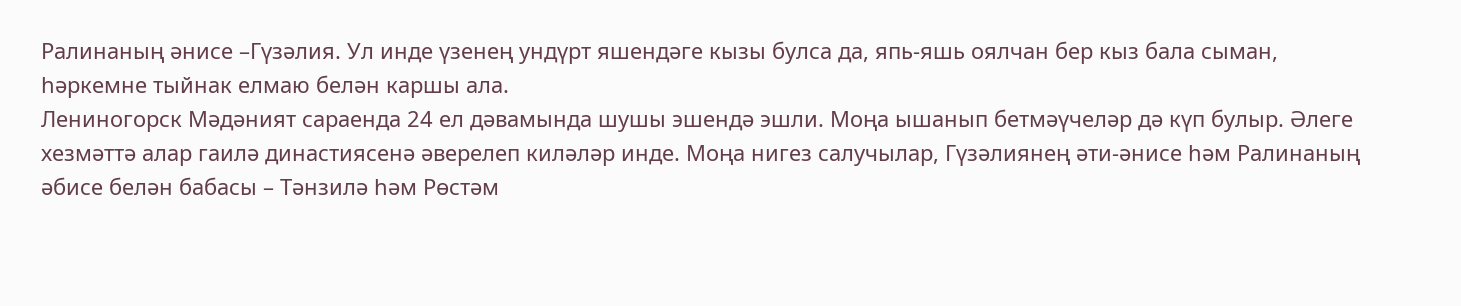Ралинаның әнисе –Гүзәлия. Ул инде үзенең ундүрт яшендәге кызы булса да, япь-яшь оялчан бер кыз бала сыман, һәркемне тыйнак елмаю белән каршы ала.
Лениногорск Мәдәният сараенда 24 ел дәвамында шушы эшендә эшли. Моңа ышанып бетмәүчеләр дә күп булыр. Әлеге хезмәттә алар гаилә династиясенә әверелеп киләләр инде. Моңа нигез салучылар, Гүзәлиянең әти-әнисе һәм Ралинаның әбисе белән бабасы – Тәнзилә һәм Рөстәм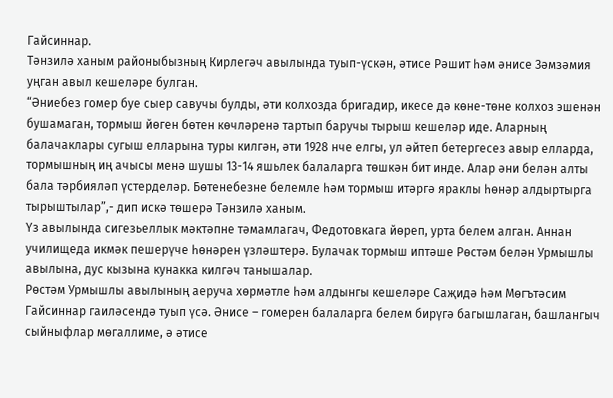Гайсиннар.
Тәнзилә ханым районыбызның Кирлегәч авылында туып-үскән, әтисе Рәшит һәм әнисе Зәмзәмия уңган авыл кешеләре булган.
“Әниебез гомер буе сыер савучы булды, әти колхозда бригадир, икесе дә көне-төне колхоз эшенән бушамаган, тормыш йөген бөтен көчләренә тартып баручы тырыш кешеләр иде. Аларның балачаклары сугыш елларына туры килгән, әти 1928 нче елгы, ул әйтеп бетергесез авыр елларда, тормышның иң ачысы менә шушы 13-14 яшьлек балаларга төшкән бит инде. Алар әни белән алты бала тәрбияләп үстерделәр. Бөтенебезне белемле һәм тормыш итәргә яраклы һөнәр алдыртырга тырыштылар”,- дип искә төшерә Тәнзилә ханым.
Үз авылында сигезьеллык мәктәпне тәмамлагач, Федотовкага йөреп, урта белем алган. Аннан училищеда икмәк пешерүче һөнәрен үзләштерә. Булачак тормыш иптәше Рөстәм белән Урмышлы авылына, дус кызына кунакка килгәч танышалар.
Рөстәм Урмышлы авылының аеруча хөрмәтле һәм алдынгы кешеләре Саҗидә һәм Мөгътәсим Гайсиннар гаиләсендә туып үсә. Әнисе – гомерен балаларга белем бирүгә багышлаган, башлангыч сыйныфлар мөгаллиме, ә әтисе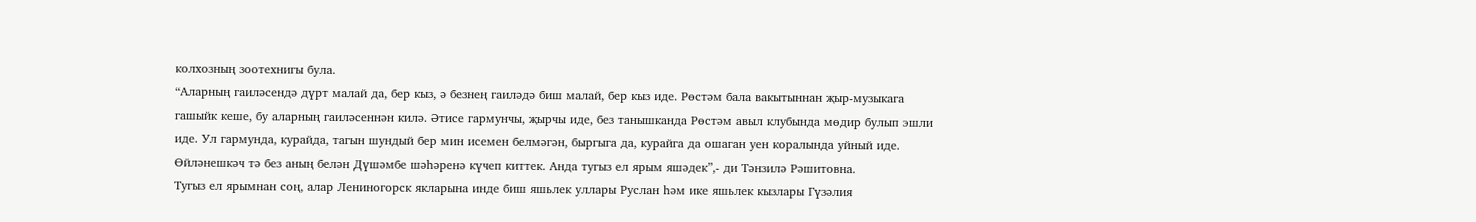колхозның зоотехнигы була.
“Аларның гаиләсендә дүрт малай да, бер кыз, ә безнең гаиләдә биш малай, бер кыз иде. Рөстәм бала вакытыннан җыр-музыкага гашыйк кеше, бу аларның гаиләсеннән килә. Әтисе гармунчы, җырчы иде, без танышканда Рөстәм авыл клубында мөдир булып эшли иде. Ул гармунда, курайда, тагын шундый бер мин исемен белмәгән, быргыга да, курайга да ошаган уен коралында уйный иде. Өйләнешкәч тә без аның белән Дүшәмбе шәһәренә күчеп киттек. Анда тугыз ел ярым яшәдек”,- ди Тәнзилә Рәшитовна.
Тугыз ел ярымнан соң, алар Лениногорск якларына инде биш яшьлек уллары Руслан һәм ике яшьлек кызлары Гүзәлия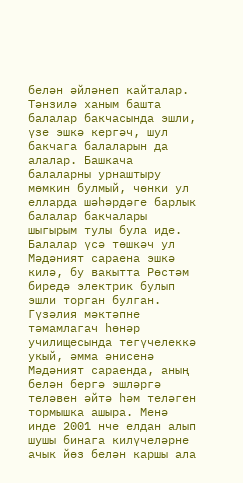белән әйләнеп кайталар. Тәнзилә ханым башта балалар бакчасында эшли, үзе эшкә кергәч, шул бакчага балаларын да алалар. Башкача балаларны урнаштыру мөмкин булмый, чөнки ул елларда шәһәрдәге барлык балалар бакчалары шыгырым тулы була иде. Балалар үсә төшкәч ул Мәдәният сараена эшкә килә, бу вакытта Рөстәм биредә электрик булып эшли торган булган.
Гүзәлия мәктәпне тәмамлагач һөнәр училищесында тегүчелеккә укый, әмма әнисенә Мәдәният сараенда, аның белән бергә эшләргә теләвен әйтә һәм теләген тормышка ашыра. Менә инде 2001 нче елдан алып шушы бинага килүчеләрне ачык йөз белән каршы ала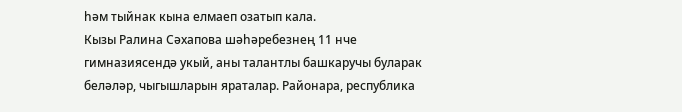һәм тыйнак кына елмаеп озатып кала.
Кызы Ралина Сәхапова шәһәребезнең 11 нче гимназиясендә укый, аны талантлы башкаручы буларак беләләр, чыгышларын яраталар. Районара, республика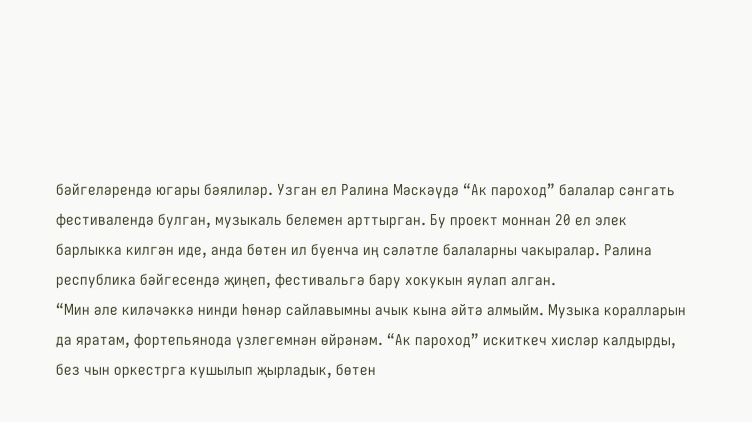бәйгеләрендә югары бәялиләр. Узган ел Ралина Мәскәүдә “Ак пароход” балалар сәнгать фестивалендә булган, музыкаль белемен арттырган. Бу проект моннан 20 ел элек барлыкка килгән иде, анда бөтен ил буенча иң сәләтле балаларны чакыралар. Ралина республика бәйгесендә җиңеп, фестивальгә бару хокукын яулап алган.
“Мин әле киләчәккә нинди һөнәр сайлавымны ачык кына әйтә алмыйм. Музыка коралларын да яратам, фортепьянода үзлегемнән өйрәнәм. “Ак пароход” искиткеч хисләр калдырды, без чын оркестрга кушылып җырладык, бөтен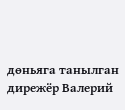дөньяга танылган дирежёр Валерий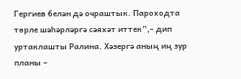Гергиев белән дә очраштык. Пароходта төрле шәһәрләргә сәяхәт иттек”,- дип уртаклашты Ралина. Хәзергә аның иң зур планы –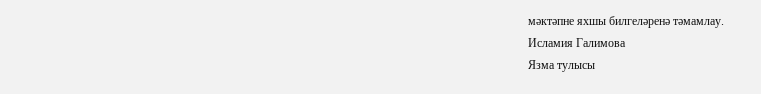мәктәпне яхшы билгеләренә тәмамлау.
Исламия Галимова
Язма тулысы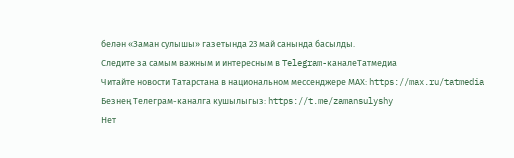белән «Заман сулышы» газетында 23 май санында басылды.
Следите за самым важным и интересным в Telegram-каналеТатмедиа
Читайте новости Татарстана в национальном мессенджере MАХ: https://max.ru/tatmedia
Безнең Телеграм-каналга кушылыгыз: https://t.me/zamansulyshy
Нет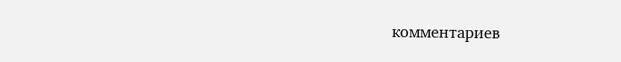комментариев